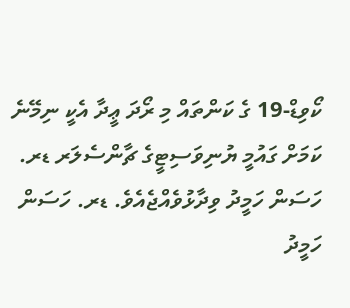ކޯވިޑް-19 ގެ ކަންތައް މި ރޯދަ ޢީދާ އެކީ ނިމޭނެ ކަމަށް ގައުމީ ޔުނިވަސިޓީގެ ޗާންސެލަރ ޑރ. ހަސަން ހަމީދު ވިދާޅުވެއްޖެއެވެ. ޑރ. ހަސަން ހަމީދު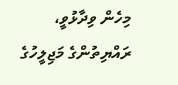މިހެން ވިދާޅުވީ، ރައްޔިތުންގެ މަޖިލީހުގެ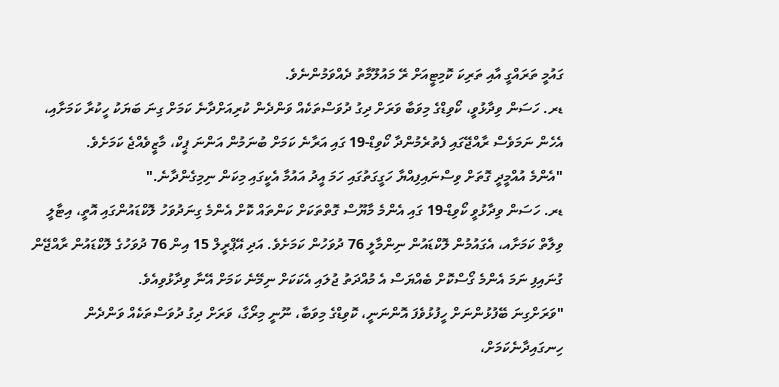ގައުމީ ތަރައްގީ އާއި ތަރިކަ ކޮމިޓީއަށް ރޭ މައުލޫމާތު ދެއްވަމުންނެވެ.
ޑރ. ހަސަން ވިދާޅުވީ، ކޯވިޑްގެ މިވަބާ ވަރަށް ދިގު ދުވަސްތަކެއް ވަންދެން ކުރިއަށްދާނެ ކަމަށް ގިނަ ބަޔަކު ހީކުރާ ކަމަށާއި، އެހެން ނަމަވެސް ރާއްޖޭގައި ފެތުރެމުންދާ ކޯވިޑް-19 ގައި އަރާނެ ކަމަށް ބުނަމުން އަންނަ ޕީކް، މާޒީވެއްޖެ ކަމަށެވެ.
"އެންމެ އުއްމީދީ ގޮތަށް ވިސްނައިފިއްޔާ ހަގީގަތުގައި ހަމަ އީދު އައުމާ އެކީގައި މިކަން ނިމިގެންދާނެ."
ޑރ. ހަސަން ވިދާޅުވީ ކޯވިޑް-19 ގައި އެންމެ މާޔޫސް ގޮތްތަކަށް ކަންތައް ކޮށް އެންމެ ގިނަދުވަހު ލޮކްޑައުންގައި އޮތީ، އިޓާލީ ވިލާތް ކަމަށާއ، އެގައުމުން ލޮކްޑައުން ނިންމާލީ 76 ދުވަހުން ކަމަށެވެ. އަދި އޭޕްރީލް 15 އިން 76 ދުވަހުގެ ލޮކްޑައުން ރާއްޖޭން ގުނައިފި ނަމަ އެންމެ ގޯސްކޮށް ބެއްޔަސް އެ މުއްދަތު ޖުލައި އެކަކަށް ނިމޭނެ ކަމަށް އޭނާ ވިދާޅުވިއެވެ.
"ވަރަށްގިނަ ބޭފުޅުންނަށް ހީފުޅުވެފަ އޮންނަނީ، ކޮވިޑްގެ މިވަބާ، ނޫނީ މިރޯގާ، ވަރަށް ދިގު ދުވަސްތަކެއް ވަންދެން ހިނގައިދާނެކަމަށް،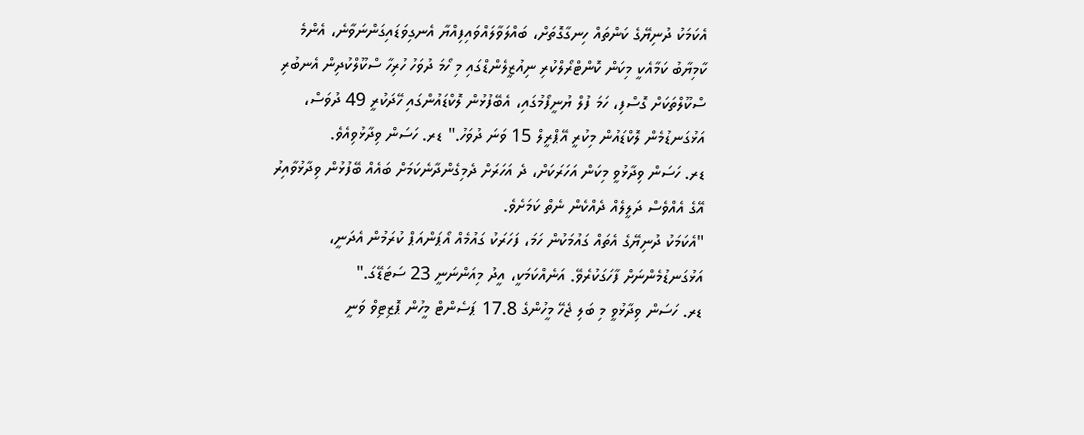އެކަމަކު ދުނިޔޭގެ ކަންތައް ހިނގާގޮތަށް، ބައްލަވާލައްވައިފިއްޔާ އެނގިވަޑައިގަންނަވާނެ، އެންމެ ކާމިޔާބު ކަމާއެކީ މިކަން ކޮންޓްރޯލްކުރި ނިއުޒީލެންޑްގައި މި ހޯމަ ދުވަހު ހުރިހާ ސްކޫލްކުދިން އެނބުރި ސްކޫލްތަކަށް ގޮސްފި، ހަމަ ފުލް ޔުނީފޯމުގައި، އެބޭފުޅުން ލޮކްޑައުންގައި ހޭދަކުރީ 49 ދުވަސް، އަޅުގަނޑުމެން ލޮކްޑައުން މިކުރީ އޭޕްރީލް 15 ވަނަ ދުވަހު." ޑރ. ހަސަން ވިދާޅުވިއެވެ.
ޑރ. ހަސަން ވިދާޅުވީ މިކަން އަހަރަކަށް، ދެ އަހަރަށް ދެމިގެންދާނެކަމަށް ބައެއް ބޭފުޅުން ވިދާޅުވާއިރު އޭގެ އެއްވެސް ދަލީލެއް ދެއްކެން ނެތް ކަމަށެވެ.
"އެކަމަކު ދުނިޔޭގެ އެތައް ގައުމަކުން ހަމަ، ފަހަރަކު ގައުމެއް އޯޕަންއަޕް ކުރަމުން އެދަނީ، އަޅުގަނޑުމެންނަށް ފާހަގަކުރެވޭ. އަނެއްކަމަކީ، އީދު މިއަންނަނީ 23 ސަޓަޑޭގަ."
ޑރ. ހަސަން ވިދާޅުވީ މި ބަލި ޖެހޭ މީހުންގެ 17.8 ޕަސެންޓް މީހުން ޕޮޒިޓިވް ވަނީ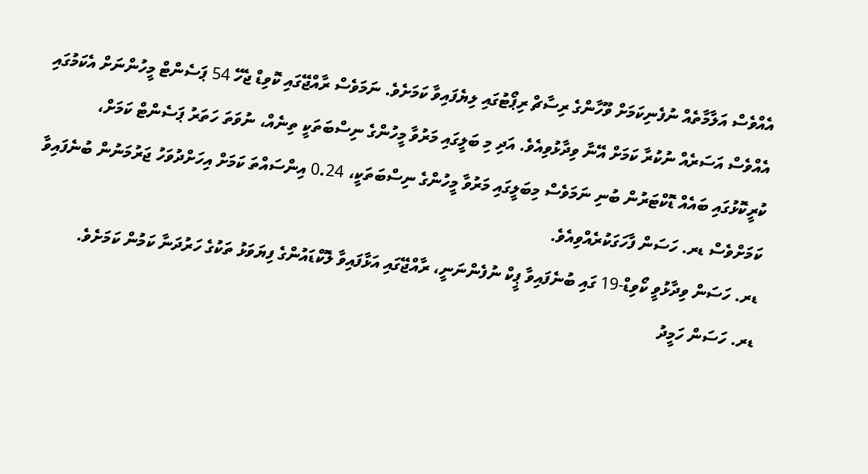އެއްވެސް އަލާމާތެއް ނުފެނިކަމަށް ވޫހާންގެ ރިސާޗް ރިޕޯޓުގައި ލިޔެފައިވާ ކަމަށެވެ. ނަމަވެސް ރާއްޖޭގައި ކޮވިޑް ޖެހޭ 54 ޕަސެންޓް މީހުންނަށް އެކަމުގައި އެއްވެސް އަސަރެއް ނުކުރާ ކަމަށް އޭނާ ވިދާޅުވިއެވެ. އަދި މި ބަލީގައި މަރުވާ މީހުންގެ ނިސްބަތަކީ ތިނެއް، ނުވަތަ ހަތަރު ޕަސެންޓް ކަމަށް، ކުރީކޮޅުގައި ބައެއް ޑޮކްޓަރުން ބުނި ނަމަވެސް މިބަލީގައި މަރުވާ މީހުންގެ ނިސްބަތަކީ، 0.24 އިންސައްތަ ކަމަށް އިހަށްދުވަހު ޖަރުމަނުން ބުނެފައިވާ ކަމަށްވެސް ޑރ. ހަސަން ފާހަގަކުރެއްވިއެވެ.
ޑރ. ހަސަން ވިދާޅުވީ ކޯވިޑް-19 ގައި ބުނެފައިވާ ޕީކް ނުފެންނަނީ، ރާއްޖޭގައި އަޅާފައިވާ ލޮކްޑައުންގެ ފިޔަވަޅު ތަކުގެ ހަރުދަނާ ކަމުން ކަމަށެވެ.
ޑރ. ހަސަން ހަމީދު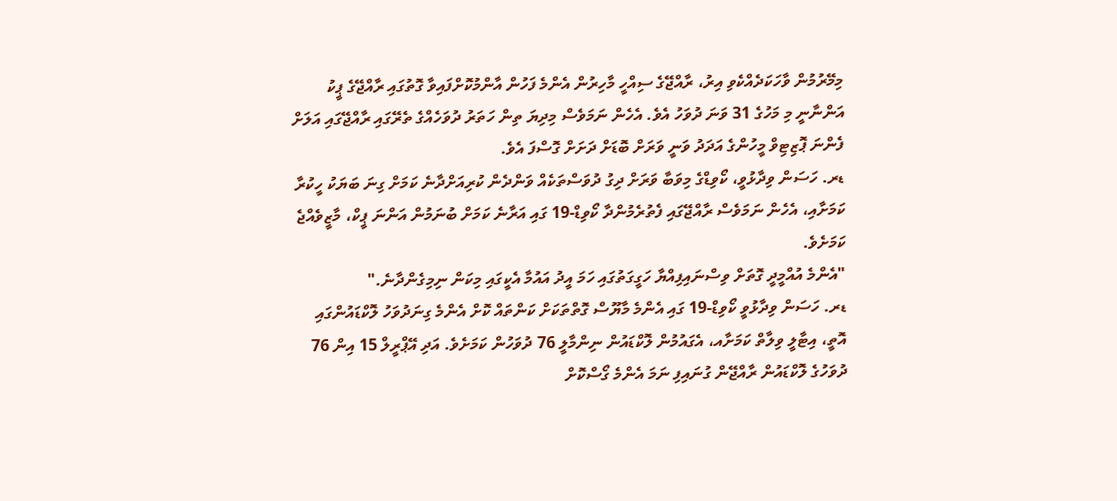މިމޭރުމުން ވާހަކަދެއްކެވި އިރު، ރާއްޖޭގެ ސިއްހީ މާހިރުން އެންމެ ފަހުން އާންމުކޮށްފައިވާ ގޮތުގައި ރާއްޖޭގެ ޕީކު އަންނާނީ މި މަހުގެ 31 ވަނަ ދުވަހު އެވެ. އެހެން ނަމަވެސް މިދިޔަ ތިން ހަތަރު ދުވަހެއްގެ ތެރޭގައި ރާއްޖޭގައި އަލަށް ފެންނަ ޕޮޒިޓިވް މީހުންގެ އަދަދު ވަނީ ވަރަށް ބޮޑަށް ދަށަށް ގޮސްފަ އެވެ.
ޑރ. ހަސަން ވިދާޅުވީ، ކޯވިޑްގެ މިވަބާ ވަރަށް ދިގު ދުވަސްތަކެއް ވަންދެން ކުރިއަށްދާނެ ކަމަށް ގިނަ ބަޔަކު ހީކުރާ ކަމަށާއި، އެހެން ނަމަވެސް ރާއްޖޭގައި ފެތުރެމުންދާ ކޯވިޑް-19 ގައި އަރާނެ ކަމަށް ބުނަމުން އަންނަ ޕީކް، މާޒީވެއްޖެ ކަމަށެވެ.
"އެންމެ އުއްމީދީ ގޮތަށް ވިސްނައިފިއްޔާ ހަގީގަތުގައި ހަމަ އީދު އައުމާ އެކީގައި މިކަން ނިމިގެންދާނެ."
ޑރ. ހަސަން ވިދާޅުވީ ކޯވިޑް-19 ގައި އެންމެ މާޔޫސް ގޮތްތަކަށް ކަންތައް ކޮށް އެންމެ ގިނަދުވަހު ލޮކްޑައުންގައި އޮތީ، އިޓާލީ ވިލާތް ކަމަށާއ، އެގައުމުން ލޮކްޑައުން ނިންމާލީ 76 ދުވަހުން ކަމަށެވެ. އަދި އޭޕްރީލް 15 އިން 76 ދުވަހުގެ ލޮކްޑައުން ރާއްޖޭން ގުނައިފި ނަމަ އެންމެ ގޯސްކޮށް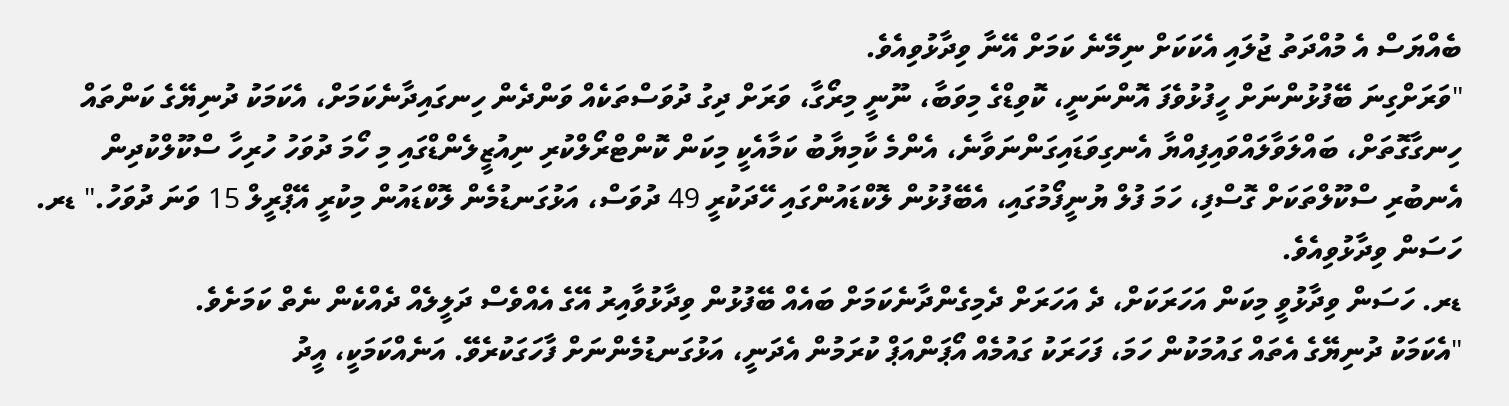ބެއްޔަސް އެ މުއްދަތު ޖުލައި އެކަކަށް ނިމޭނެ ކަމަށް އޭނާ ވިދާޅުވިއެވެ.
"ވަރަށްގިނަ ބޭފުޅުންނަށް ހީފުޅުވެފަ އޮންނަނީ، ކޮވިޑްގެ މިވަބާ، ނޫނީ މިރޯގާ، ވަރަށް ދިގު ދުވަސްތަކެއް ވަންދެން ހިނގައިދާނެކަމަށް، އެކަމަކު ދުނިޔޭގެ ކަންތައް ހިނގާގޮތަށް، ބައްލަވާލައްވައިފިއްޔާ އެނގިވަޑައިގަންނަވާނެ، އެންމެ ކާމިޔާބު ކަމާއެކީ މިކަން ކޮންޓްރޯލްކުރި ނިއުޒީލެންޑްގައި މި ހޯމަ ދުވަހު ހުރިހާ ސްކޫލްކުދިން އެނބުރި ސްކޫލްތަކަށް ގޮސްފި، ހަމަ ފުލް ޔުނީފޯމުގައި، އެބޭފުޅުން ލޮކްޑައުންގައި ހޭދަކުރީ 49 ދުވަސް، އަޅުގަނޑުމެން ލޮކްޑައުން މިކުރީ އޭޕްރީލް 15 ވަނަ ދުވަހު." ޑރ. ހަސަން ވިދާޅުވިއެވެ.
ޑރ. ހަސަން ވިދާޅުވީ މިކަން އަހަރަކަށް، ދެ އަހަރަށް ދެމިގެންދާނެކަމަށް ބައެއް ބޭފުޅުން ވިދާޅުވާއިރު އޭގެ އެއްވެސް ދަލީލެއް ދެއްކެން ނެތް ކަމަށެވެ.
"އެކަމަކު ދުނިޔޭގެ އެތައް ގައުމަކުން ހަމަ، ފަހަރަކު ގައުމެއް އޯޕަންއަޕް ކުރަމުން އެދަނީ، އަޅުގަނޑުމެންނަށް ފާހަގަކުރެވޭ. އަނެއްކަމަކީ، އީދު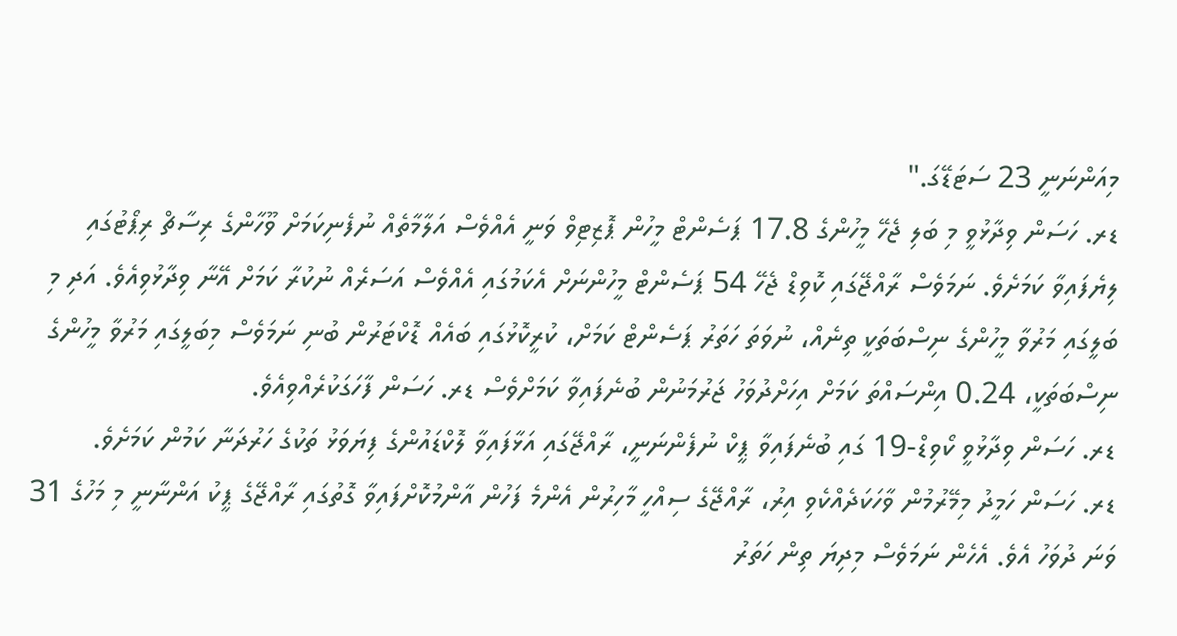މިއަންނަނީ 23 ސަޓަޑޭގަ."
ޑރ. ހަސަން ވިދާޅުވީ މި ބަލި ޖެހޭ މީހުންގެ 17.8 ޕަސެންޓް މީހުން ޕޮޒިޓިވް ވަނީ އެއްވެސް އަލާމާތެއް ނުފެނިކަމަށް ވޫހާންގެ ރިސާޗް ރިޕޯޓުގައި ލިޔެފައިވާ ކަމަށެވެ. ނަމަވެސް ރާއްޖޭގައި ކޮވިޑް ޖެހޭ 54 ޕަސެންޓް މީހުންނަށް އެކަމުގައި އެއްވެސް އަސަރެއް ނުކުރާ ކަމަށް އޭނާ ވިދާޅުވިއެވެ. އަދި މި ބަލީގައި މަރުވާ މީހުންގެ ނިސްބަތަކީ ތިނެއް، ނުވަތަ ހަތަރު ޕަސެންޓް ކަމަށް، ކުރީކޮޅުގައި ބައެއް ޑޮކްޓަރުން ބުނި ނަމަވެސް މިބަލީގައި މަރުވާ މީހުންގެ ނިސްބަތަކީ، 0.24 އިންސައްތަ ކަމަށް އިހަށްދުވަހު ޖަރުމަނުން ބުނެފައިވާ ކަމަށްވެސް ޑރ. ހަސަން ފާހަގަކުރެއްވިއެވެ.
ޑރ. ހަސަން ވިދާޅުވީ ކޯވިޑް-19 ގައި ބުނެފައިވާ ޕީކް ނުފެންނަނީ، ރާއްޖޭގައި އަޅާފައިވާ ލޮކްޑައުންގެ ފިޔަވަޅު ތަކުގެ ހަރުދަނާ ކަމުން ކަމަށެވެ.
ޑރ. ހަސަން ހަމީދު މިމޭރުމުން ވާހަކަދެއްކެވި އިރު، ރާއްޖޭގެ ސިއްހީ މާހިރުން އެންމެ ފަހުން އާންމުކޮށްފައިވާ ގޮތުގައި ރާއްޖޭގެ ޕީކު އަންނާނީ މި މަހުގެ 31 ވަނަ ދުވަހު އެވެ. އެހެން ނަމަވެސް މިދިޔަ ތިން ހަތަރު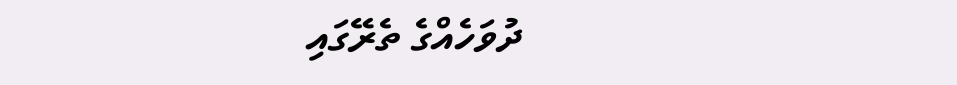ދުވަހެއްގެ ތެރޭގައި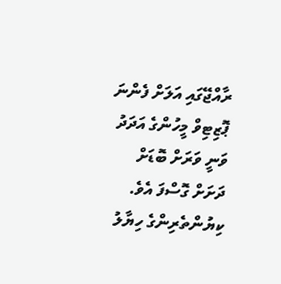ރާއްޖޭގައި އަލަށް ފެންނަ ޕޮޒިޓިވް މީހުންގެ އަދަދު ވަނީ ވަރަށް ބޮޑަށް ދަށަށް ގޮސްފަ އެވެ.
ކިޔުންތެރިންގެ ހިޔާލު